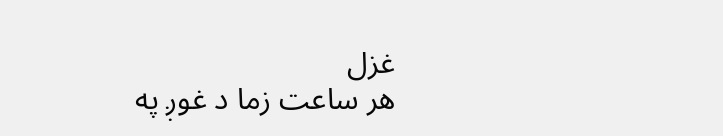غزل
هر ساعت زما د غوږ په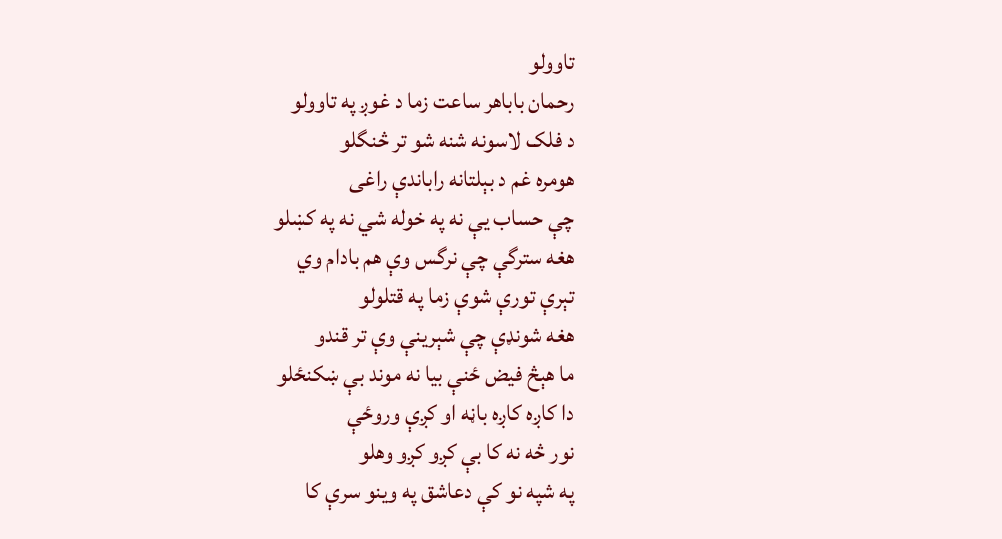تاوولو
رحمان باباهر ساعت زما د غوږ په تاوولو
د فلک لاسونه شنه شو تر څنگلو
هومره غم د بېلتانه راباندې راغی
چې حساب يې نه په خوله شي نه په کښلو
هغه سترگې چې نرگس وې هم بادام وي
تېرې تورې شوې زما په قتلولو
هغه شونډې چې شېرينې وې تر قندو
ما هېڅ فيض ځنې بيا نه موند بې ښکنځلو
دا کاږه کاږه باڼه او کږې وروځې
نور څه نه کا بې کږو کږو وهلو
په شپه نو کې دعاشق په وينو سرې کا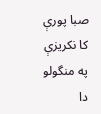صبا پورې کا نکريزې په منگولو
دا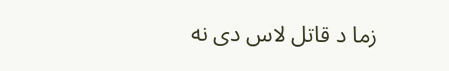زما د قاتل لاس دی نه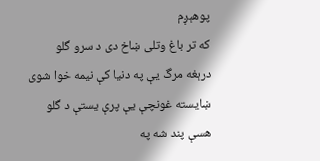پوهېږم
که تر باغ وتلی ښاخ دی د سرو گلو
درېغه مرگ يې په دنيا کې نيمه خوا شوی
ښايسته غونچې يې پرې يستې د گلو
هسې پند شه په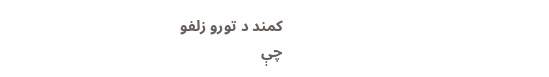کمند د تورو زلفو
چې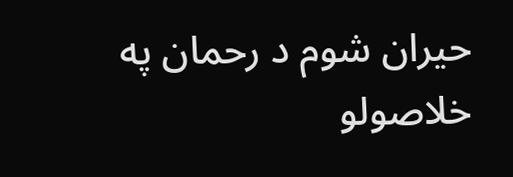حيران شوم د رحمان په خلاصولو